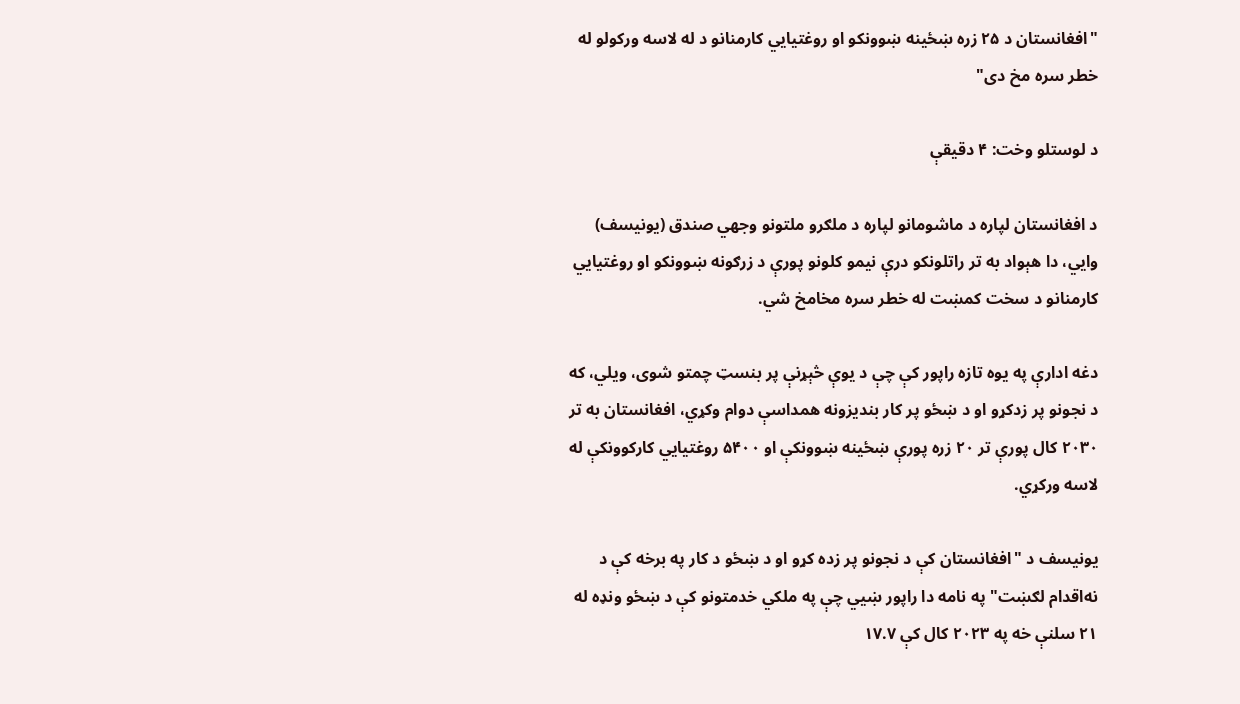"افغانستان د ۲۵ زره ښځینه ښوونکو او روغتیايي کارمنانو د له لاسه ورکولو له خطر سره مخ دی"

د لوستلو وخت: ۴ دقیقې

د افغانستان لپاره د ماشومانو لپاره د ملګرو ملتونو وجهي صندق (یونيسف) وايي، دا هېواد به تر راتلونکو درې نیمو کلونو پورې د زرګونه ښوونکو او روغتیايي کارمنانو د سخت کمښت له خطر سره مخامخ شي.

دغه ادارې په یوه تازه راپور کې چې د یوې څېړنې پر بنسټ چمتو شوی، ویلي، که د نجونو پر زد‌کړو او د ښځو پر کار بندیزونه همداسې دوام وکړي، افغانستان به تر ۲۰۳۰ کال پورې تر ۲۰ زره پورې ښځینه ښوونکې او ۵۴۰۰ روغتیايي کارکوونکې له لاسه ورکړي.

یونیسف د "افغانستان کې د نجونو پر زده کړو او د ښځو د کار په برخه کې د نه‌اقدام لګښت" په نامه دا راپور ښيي چې په ملکي خدمتونو کې د ښځو ونډه له ۲۱ سلنې خه په ۲۰۲۳ کال کې ۱۷.۷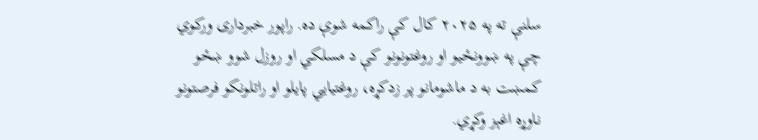سلنې ته په ۲۰۲۵ کال کې راکمه شوې ده. راپور خبرداری ورکوي چې په ښوونځیو او روغتونونو کې د مسلکي او روزل شوو ښځو کمښت به د ماشومانو پر زد‌کړه، روغتیايي پایلو او راتلونکو فرصتونو ناوړه اغېز وکړي.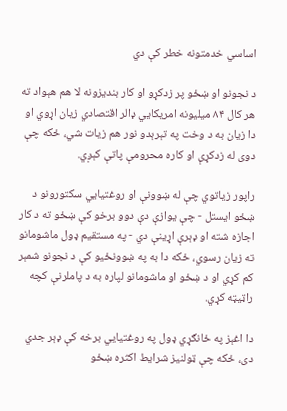اساسي خدمتونه خطر کې دي

د نجونو او ښځو پر زد‌کړو او کار بندیزونه لا هم هېواد ته هر کال ۸۴ میلیونه امریکايي ډالر اقتصادي زیان اړوي او دا زیان به د وخت په تېرېدو نور هم زیات شي، ځکه چې دوی له زدکړې او کاره محرومې پاتې کېږي.

راپور زیاتوي چې له ښوونې او روغتیايي سکتورونو د ښځو ایستل - چې یوازې دې دوو برخو کې ښځو ته د کار اجازه شته او ډېرې اړینې دي - په مستقیم ډول ماشومانو ته زیان رسوي، ځکه دا به په ښوونځیو کې د نجونو شمېر کم کړي او د ښځو او ماشومانو لپاره به د پاملرنې کچه راټیټه کړي.

دا اغېز په ځانګړي ډول په روغتیايي برخه کې ډېر جدي دی، ځکه چې ټولنیز شرایط اکثره ښځو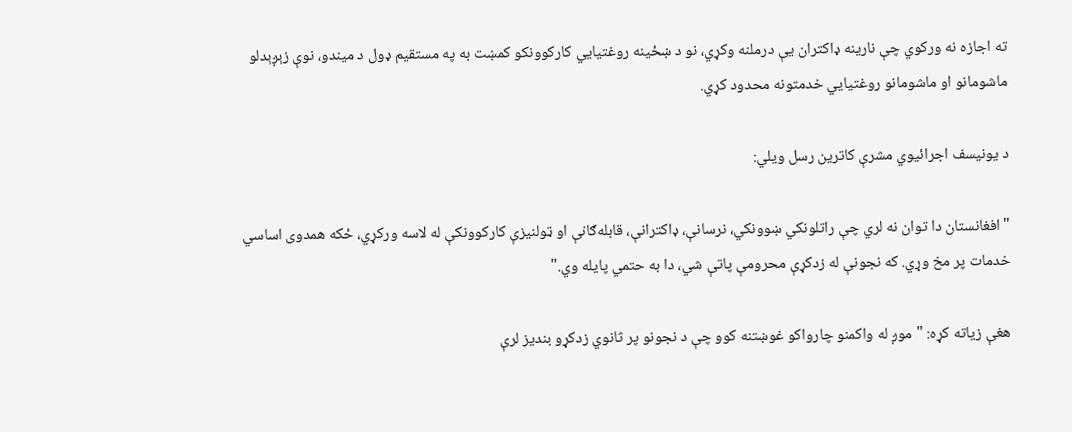ته اجازه نه ورکوي چې نارینه ډاکتران یې درملنه وکړي، نو د ښځینه روغتیايي کارکوونکو کمښت به په مستقیم ډول د میندو، نوې زېږېدلو ماشومانو او ماشومانو روغتیايي خدمتونه محدود کړي.

د یونیسف اجرائیوي مشرې کاترین رسل ویلي:

"افغانستان دا توان نه لري چې راتلونکي ښوونکي، نرسانې، ډاکترانې، قابله‌ګانې او ټولنیزې کارکوونکې له لاسه ورکړي، ځکه همدوی اساسي خدمات پر مخ وړي. که نجونې له زد‌کړې محرومې پاتې شي، دا به حتمي پایله وي."

هغې زیاته کړه: "موږ له واکمنو چارواکو غوښتنه کوو چې د نجونو پر ثانوي زد‌کړو بندیز لرې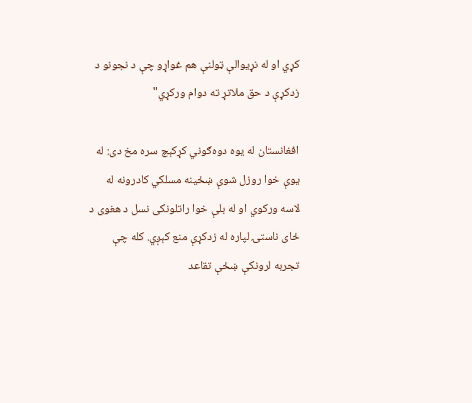کړي او له نړیوالې ټولنې هم غواړو چې د نجونو د زد‌کړې د حق ملاتړ ته دوام ورکړي"

افغانستان له یوه دوه‌ګوني کړکېچ سره مخ دی: له یوې خوا روزل شوې ښځینه مسلکي کادرونه له لاسه ورکوي او له بلې خوا راتلونکی نسل د هغوی د ځای ناستۍ لپاره له زد‌کړې منع کېږي. کله چې تجربه لرونکې ښځې تقاعد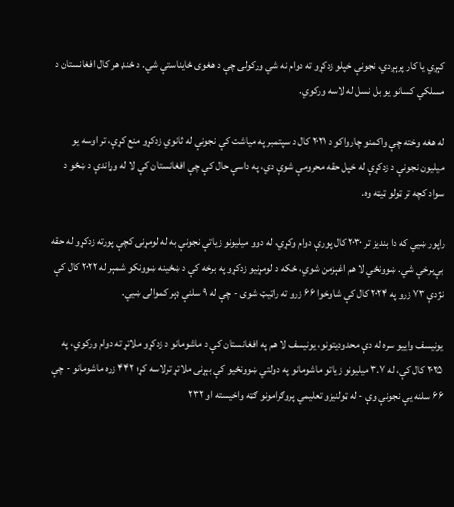کېږي یا کار پرېږدي، نجونې خپلو زد‌کړو ته دوام نه شي ورکولی چې د هغوی ځایناستې شي. د ځنډ هر کال افغانستان د مسلکي کسانو یو بل نسل له لاسه ورکوي.

له هغه وخته چې واکمنو چارواکو د ۲۰۲۱ کال د سپتمبر په میاشت کې نجونې له ثانوي زد‌کړو منع کړې، تر اوسه یو میلیون نجونې د زد‌کړې له خپل حقه محرومې شوې دي، په داسې حال کې چې افغانستان کې لا له وړاندې د ښځو د سواد کچه تر ټولو ټیټه وه.

راپور ښيي که دا بندیز تر ۲۰۳۰ کال پورې دوام وکړي، له دوو میلیونو زیاتې نجونې به له لومړنۍ کچې پورته زدکړو له حقه بې‌برخې شي. ښوونځي لا هم اغېزمن شوي، ځکه د لومړنیو زد‌کړو په برخه کې د ښځینه ښوونکو شمېر له ۲۰۲۲ کال کې نژدې ۷۳ زرو په ۲۰۲۴ کال کې شاوخوا ۶۶ زرو ته راټیټ شوی - چې له ۹ سلنې ډېر کموالی ښيي.

یونیسف واييو سره له دې محدودیتونو، یونیسف لا هم په افغانستان کې د ماشومانو د زد‌کړو ملاتړ ته دوام ورکوي، په ۲۰۲۵ کال کې، له ۳.۷ میلیونو زیاتو ماشومانو په دولتي ښوونځیو کې بېړنی ملاتړ ترلاسه کړ؛ ۴۴۲ زره ماشومانو - چې ۶۶ سلنه یې نجونې وې - له ټولنیزو تعلیمي پروګرامونو ګټه واخیسته او ۲۳۲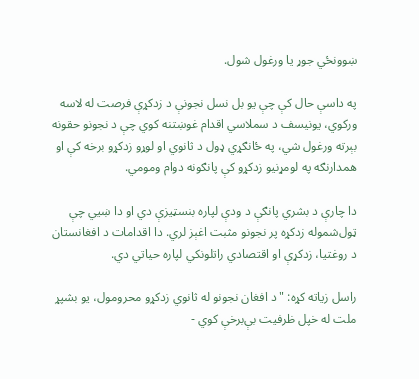ښوونځي جوړ یا ورغول شول.

په داسې حال کې چې یو بل نسل نجونې د زد‌کړې فرصت له لاسه ورکوي، یونیسف د سملاسي اقدام غوښتنه کوي چې د نجونو حقونه بېرته ورغول شي، په ځانګړي ډول د ثانوي او لوړو زد‌کړو برخه کې او همدارنګه په لومړنیو زد‌کړو کې پانګونه دوام ومومي.

دا چارې د بشري پانګې د ودې لپاره بنسټیزې دي او دا ښيي چې ټول‌شموله زدکړه پر نجونو مثبت اغېز لري. دا اقدامات د افغانستان د روغتیا، زدکړې او اقتصادي راتلونکي لپاره حیاتي دي.

راسل زیاته کړه: "د افغان نجونو له ثانوي زدکړو محرومول، یو بشپړ ملت له خپل ظرفیت بې‌برخې کوي -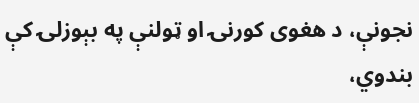نجونې، د هغوی کورنۍ او ټولنې په بېوزلۍ کې بندوي،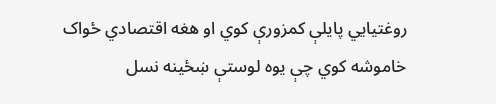روغتیايي پایلې کمزورې کوي او هغه اقتصادي ځواک خاموشه کوي چې یوه لوستې ښځینه نسل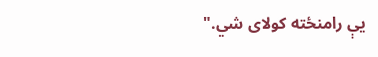یې رامنځته کولای شي."